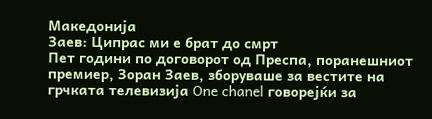Македонија
Заев: Ципрас ми е брат до смрт
Пет години по договорот од Преспа, поранешниот премиер, Зоран Заев, зборуваше за вестите на грчката телевизија One chanel говорејќи за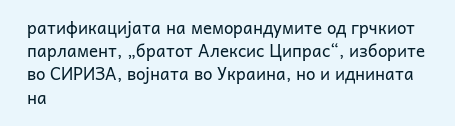ратификацијата на меморандумите од грчкиот парламент, „братот Алексис Ципрас“, изборите во СИРИЗА, војната во Украина, но и иднината на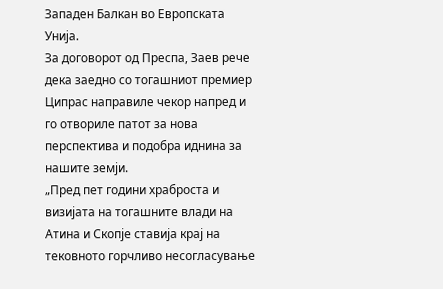Западен Балкан во Европската Унија.
За договорот од Преспа, Заев рече дека заедно со тогашниот премиер Ципрас направиле чекор напред и го отвориле патот за нова перспектива и подобра иднина за нашите земји.
„Пред пет години храброста и визијата на тогашните влади на Атина и Скопје ставија крај на тековното горчливо несогласување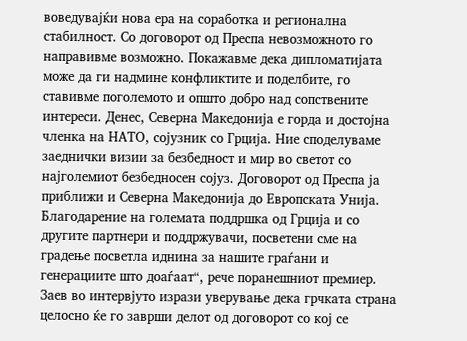воведувајќи нова ера на соработка и регионална стабилност. Со договорот од Преспа невозможното го направивме возможно. Покажавме дека дипломатијата може да ги надмине конфликтите и поделбите, го ставивме поголемото и општо добро над сопствените интереси. Денес, Северна Македонија е горда и достојна членка на НАТО, сојузник со Грција. Ние споделуваме заеднички визии за безбедност и мир во светот со најголемиот безбедносен сојуз. Договорот од Преспа ја приближи и Северна Македонија до Европската Унија. Благодарение на големата поддршка од Грција и со другите партнери и поддржувачи, посветени сме на градење посветла иднина за нашите граѓани и генерациите што доаѓаат“, рече поранешниот премиер.
Заев во интервјуто изрази уверување дека грчката страна целосно ќе го заврши делот од договорот со кој се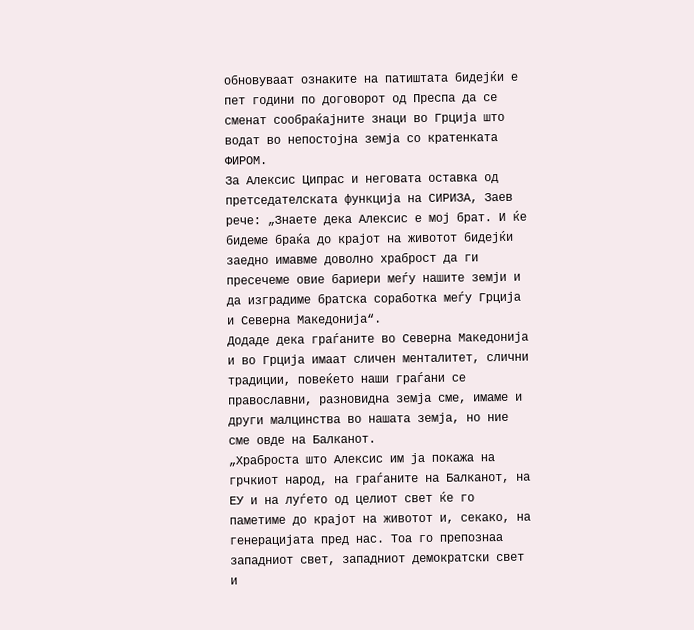обновуваат ознаките на патиштата бидејќи е пет години по договорот од Преспа да се сменат сообраќајните знаци во Грција што водат во непостојна земја со кратенката ФИРОМ.
За Алексис Ципрас и неговата оставка од претседателската функција на СИРИЗА, Заев рече: „Знаете дека Алексис е мој брат. И ќе бидеме браќа до крајот на животот бидејќи заедно имавме доволно храброст да ги пресечеме овие бариери меѓу нашите земји и да изградиме братска соработка меѓу Грција и Северна Македонија“.
Додаде дека граѓаните во Северна Македонија и во Грција имаат сличен менталитет, слични традиции, повеќето наши граѓани се православни, разновидна земја сме, имаме и други малцинства во нашата земја, но ние сме овде на Балканот.
„Храброста што Алексис им ја покажа на грчкиот народ, на граѓаните на Балканот, на ЕУ и на луѓето од целиот свет ќе го паметиме до крајот на животот и, секако, на генерацијата пред нас. Тоа го препознаа западниот свет, западниот демократски свет и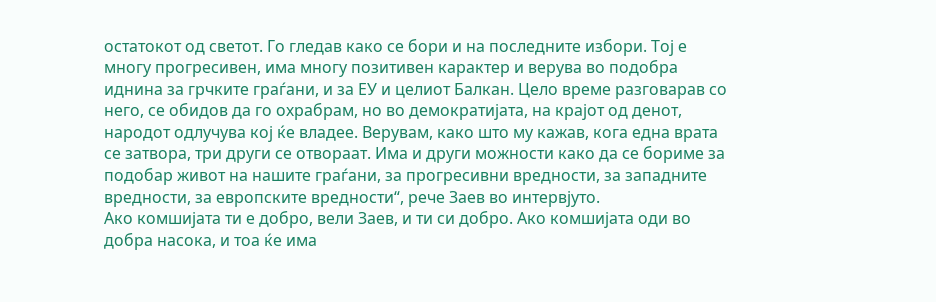остатокот од светот. Го гледав како се бори и на последните избори. Тој е многу прогресивен, има многу позитивен карактер и верува во подобра иднина за грчките граѓани, и за ЕУ и целиот Балкан. Цело време разговарав со него, се обидов да го охрабрам, но во демократијата, на крајот од денот, народот одлучува кој ќе владее. Верувам, како што му кажав, кога една врата се затвора, три други се отвораат. Има и други можности како да се бориме за подобар живот на нашите граѓани, за прогресивни вредности, за западните вредности, за европските вредности“, рече Заев во интервјуто.
Ако комшијата ти е добро, вели Заев, и ти си добро. Ако комшијата оди во добра насока, и тоа ќе има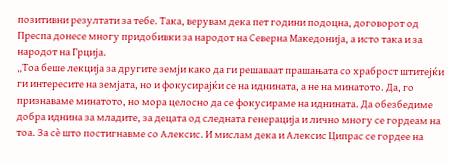позитивни резултати за тебе. Така, верувам дека пет години подоцна, договорот од Преспа донесе многу придобивки за народот на Северна Македонија, а исто така и за народот на Грција.
„Тоа беше лекција за другите земји како да ги решаваат прашањата со храброст штитејќи ги интересите на земјата, но и фокусирајќи се на иднината, а не на минатото. Да, го признаваме минатото, но мора целосно да се фокусираме на иднината. Да обезбедиме добра иднина за младите, за децата од следната генерација и лично многу се гордеам на тоа. За сè што постигнавме со Алексис. И мислам дека и Алексис Ципрас се гордее на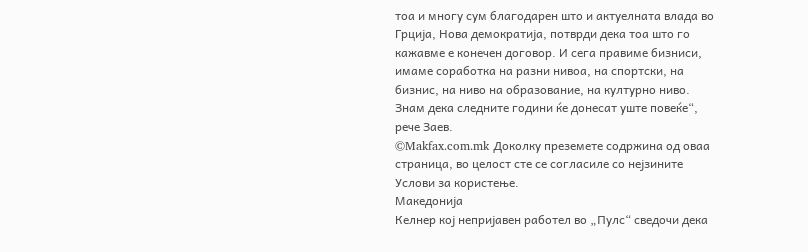тоа и многу сум благодарен што и актуелната влада во Грција, Нова демократија, потврди дека тоа што го кажавме е конечен договор. И сега правиме бизниси, имаме соработка на разни нивоа, на спортски, на бизнис, на ниво на образование, на културно ниво. Знам дека следните години ќе донесат уште повеќе“, рече Заев.
©Makfax.com.mk Доколку преземете содржина од оваа страница, во целост сте се согласиле со нејзините Услови за користење.
Македонија
Келнер кој непријавен работел во „Пулс“ сведочи дека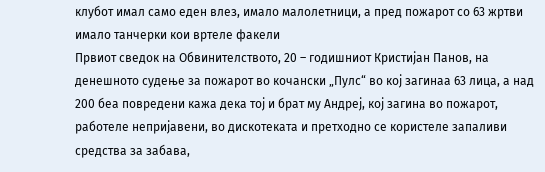клубот имал само еден влез, имало малолетници, а пред пожарот со 63 жртви имало танчерки кои вртеле факели
Првиот сведок на Обвинителството, 20 – годишниот Кристијан Панов, на денешното судење за пожарот во кочански „Пулс“ во кој загинаа 63 лица, а над 200 беа повредени кажа дека тој и брат му Андреј, кој загина во пожарот, работеле непријавени, во дискотеката и претходно се користеле запаливи средства за забава,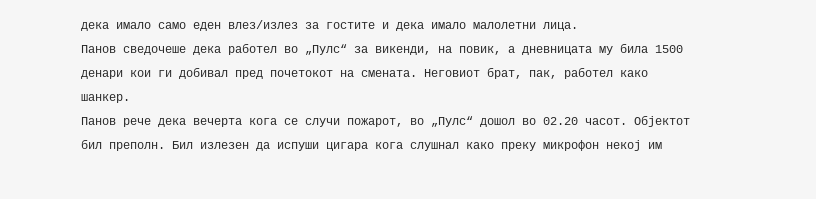дека имало само еден влез/излез за гостите и дека имало малолетни лица.
Панов сведочеше дека работел во „Пулс“ за викенди, на повик, а дневницата му била 1500 денари кои ги добивал пред почетокот на смената. Неговиот брат, пак, работел како шанкер.
Панов рече дека вечерта кога се случи пожарот, во „Пулс“ дошол во 02.20 часот. Објектот бил преполн. Бил излезен да испуши цигара кога слушнал како преку микрофон некој им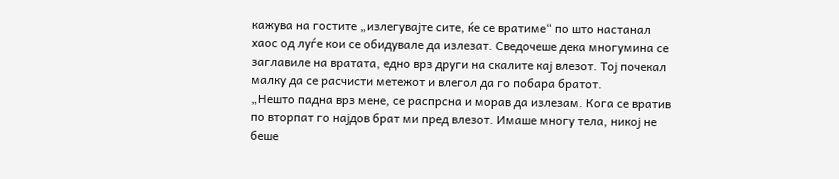кажува на гостите „излегувајте сите, ќе се вратиме“ по што настанал хаос од луѓе кои се обидувале да излезат. Сведочеше дека многумина се заглавиле на вратата, едно врз други на скалите кај влезот. Тој почекал малку да се расчисти метежот и влегол да го побара братот.
„Нешто падна врз мене, се распрсна и морав да излезам. Кога се вратив по вторпат го најдов брат ми пред влезот. Имаше многу тела, никој не беше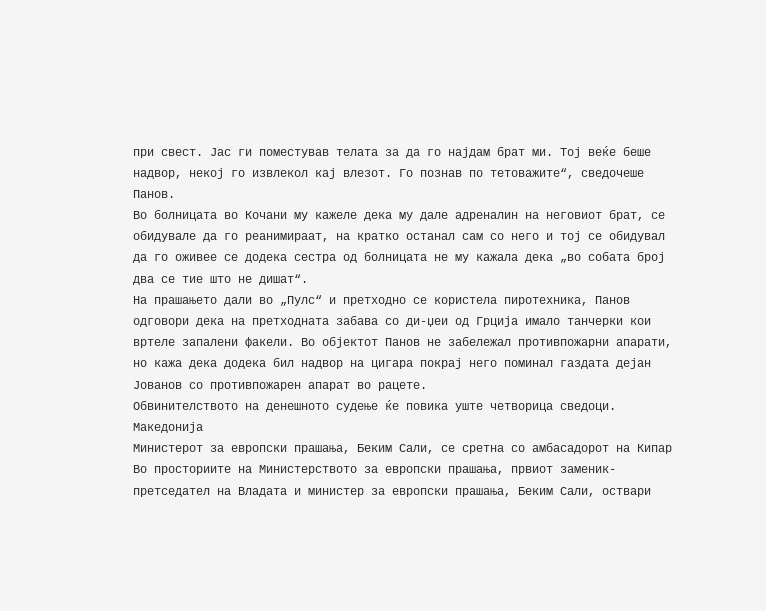при свест. Јас ги поместував телата за да го најдам брат ми. Тој веќе беше надвор, некој го извлекол кај влезот. Го познав по тетоважите“, сведочеше Панов.
Во болницата во Кочани му кажеле дека му дале адреналин на неговиот брат, се обидувале да го реанимираат, на кратко останал сам со него и тој се обидувал да го оживее се додека сестра од болницата не му кажала дека „во собата број два се тие што не дишат“.
На прашањето дали во „Пулс“ и претходно се користела пиротехника, Панов одговори дека на претходната забава со ди-џеи од Грција имало танчерки кои вртеле запалени факели. Во објектот Панов не забележал противпожарни апарати, но кажа дека додека бил надвор на цигара покрај него поминал газдата дејан Јованов со противпожарен апарат во рацете.
Обвинителството на денешното судење ќе повика уште четворица сведоци.
Македонија
Министерот за европски прашања, Беким Сали, се сретна со амбасадорот на Кипар
Во просториите на Министерството за европски прашања, првиот заменик-претседател на Владата и министер за европски прашања, Беким Сали, оствари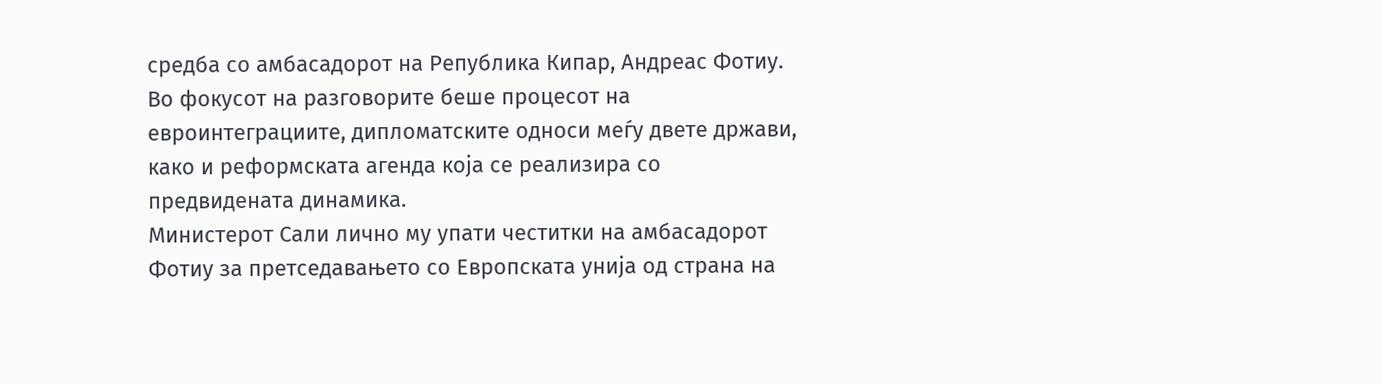средба со амбасадорот на Република Кипар, Андреас Фотиу.
Во фокусот на разговорите беше процесот на евроинтеграциите, дипломатските односи меѓу двете држави, како и реформската агенда која се реализира со предвидената динамика.
Министерот Сали лично му упати честитки на амбасадорот Фотиу за претседавањето со Европската унија од страна на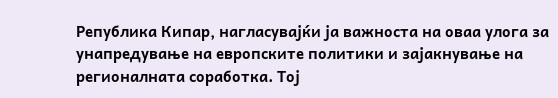Република Кипар, нагласувајќи ја важноста на оваа улога за унапредување на европските политики и зајакнување на регионалната соработка. Тој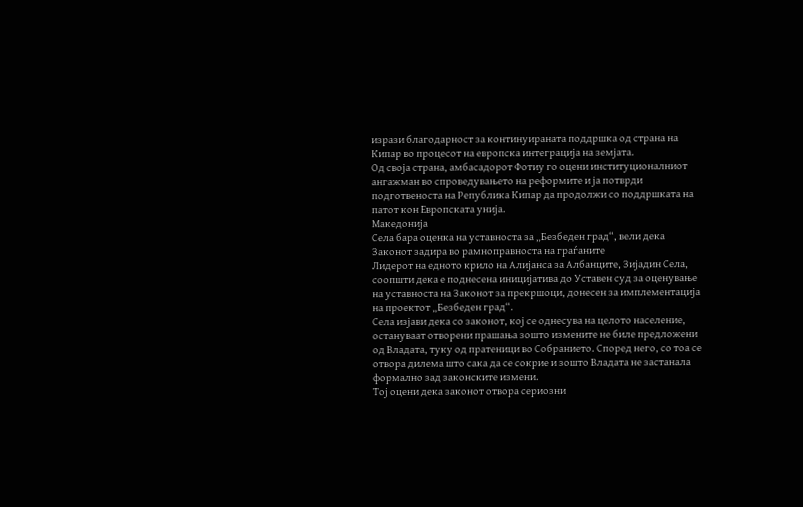изрази благодарност за континуираната поддршка од страна на Кипар во процесот на европска интеграција на земјата.
Од своја страна, амбасадорот Фотиу го оцени институционалниот ангажман во спроведувањето на реформите и ја потврди подготвеноста на Република Кипар да продолжи со поддршката на патот кон Европската унија.
Македонија
Села бара оценка на уставноста за „Безбеден град“, вели дека Законот задира во рамноправноста на граѓаните
Лидерот на едното крило на Алијанса за Албанците, Зијадин Села, соопшти дека е поднесена иницијатива до Уставен суд за оценување на уставноста на Законот за прекршоци, донесен за имплементација на проектот „Безбеден град“.
Села изјави дека со законот, кој се однесува на целото население, остануваат отворени прашања зошто измените не биле предложени од Владата, туку од пратеници во Собранието. Според него, со тоа се отвора дилема што сака да се сокрие и зошто Владата не застанала формално зад законските измени.
Тој оцени дека законот отвора сериозни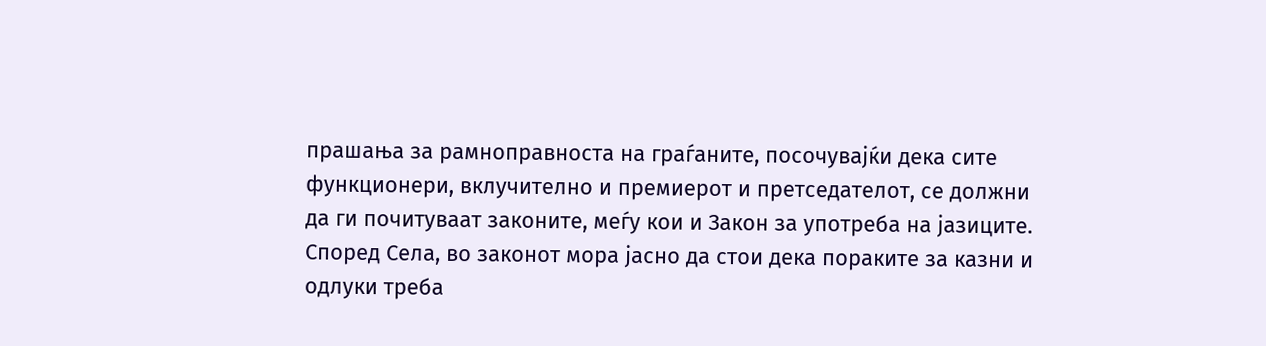прашања за рамноправноста на граѓаните, посочувајќи дека сите функционери, вклучително и премиерот и претседателот, се должни да ги почитуваат законите, меѓу кои и Закон за употреба на јазиците. Според Села, во законот мора јасно да стои дека пораките за казни и одлуки треба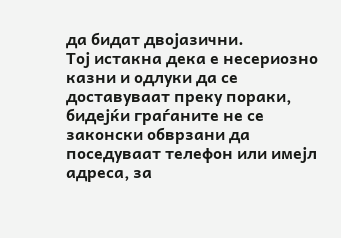да бидат двојазични.
Тој истакна дека е несериозно казни и одлуки да се доставуваат преку пораки, бидејќи граѓаните не се законски обврзани да поседуваат телефон или имејл адреса, за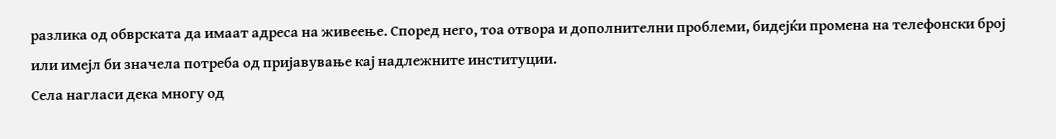разлика од обврската да имаат адреса на живеење. Според него, тоа отвора и дополнителни проблеми, бидејќи промена на телефонски број или имејл би значела потреба од пријавување кај надлежните институции.
Села нагласи дека многу од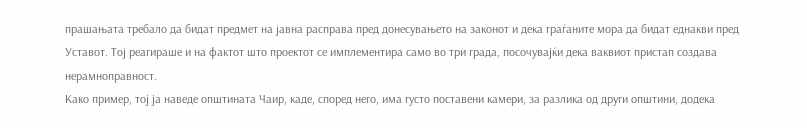прашањата требало да бидат предмет на јавна расправа пред донесувањето на законот и дека граѓаните мора да бидат еднакви пред Уставот. Тој реагираше и на фактот што проектот се имплементира само во три града, посочувајќи дека ваквиот пристап создава нерамноправност.
Како пример, тој ја наведе општината Чаир, каде, според него, има густо поставени камери, за разлика од други општини, додека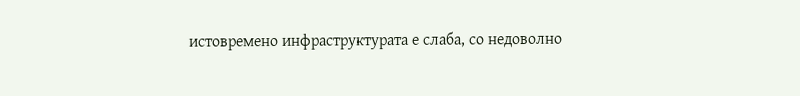истовремено инфраструктурата е слаба, со недоволно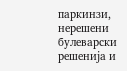паркинзи, нерешени булеварски решенија и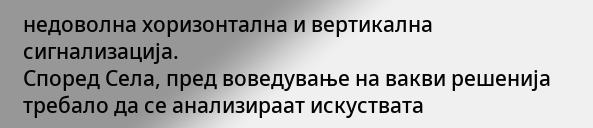недоволна хоризонтална и вертикална сигнализација.
Според Села, пред воведување на вакви решенија требало да се анализираат искуствата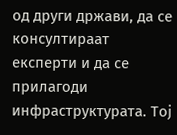од други држави, да се консултираат експерти и да се прилагоди инфраструктурата. Тој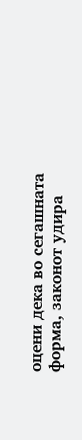оцени дека во сегашната форма, законот удира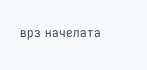врз начелата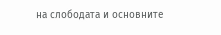на слободата и основните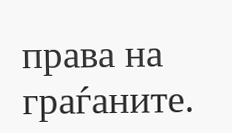права на граѓаните.